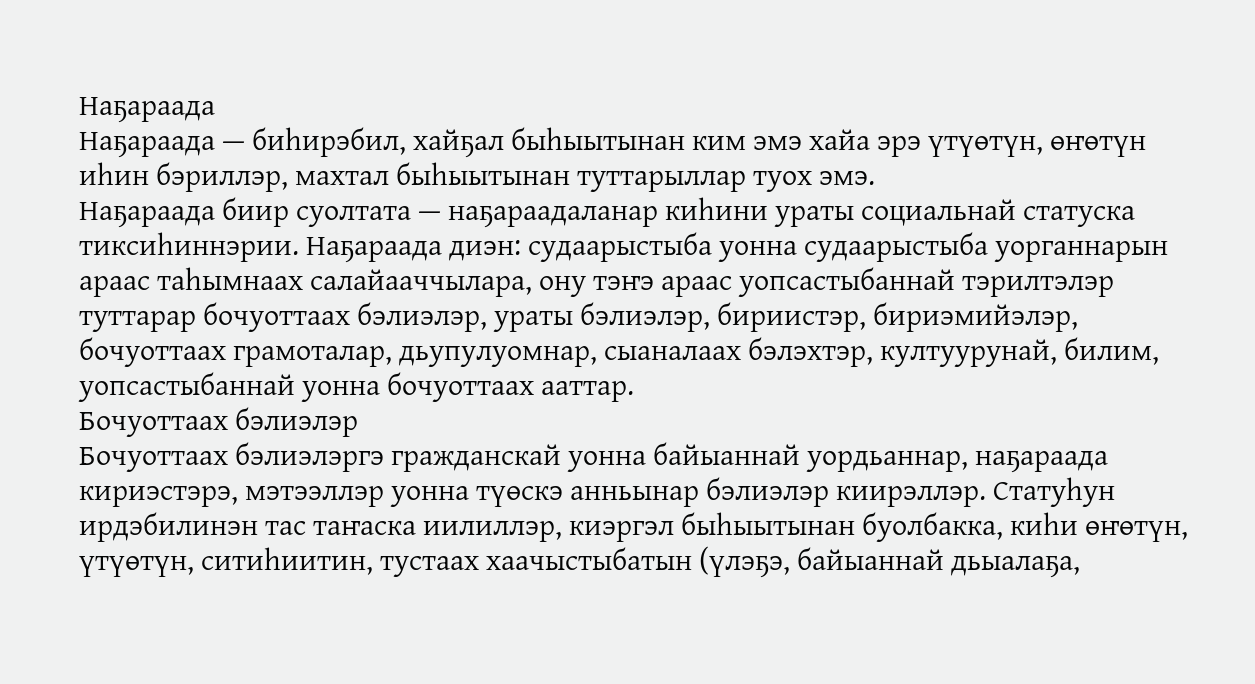Наҕараада
Наҕараада — биһирэбил, хайҕал быһыытынан ким эмэ хайа эрэ үтүөтүн, өҥөтүн иһин бэриллэр, махтал быһыытынан туттарыллар туох эмэ.
Наҕараада биир суолтата — наҕараадаланар киһини ураты социальнай статуска тиксиһиннэрии. Наҕараада диэн: судаарыстыба уонна судаарыстыба уорганнарын араас таһымнаах салайааччылара, ону тэҥэ араас уопсастыбаннай тэрилтэлэр туттарар бочуоттаах бэлиэлэр, ураты бэлиэлэр, бириистэр, бириэмийэлэр, бочуоттаах грамоталар, дьупулуомнар, сыаналаах бэлэхтэр, култуурунай, билим, уопсастыбаннай уонна бочуоттаах ааттар.
Бочуоттаах бэлиэлэр
Бочуоттаах бэлиэлэргэ гражданскай уонна байыаннай уордьаннар, наҕараада кириэстэрэ, мэтээллэр уонна түөскэ анньынар бэлиэлэр киирэллэр. Статуһун ирдэбилинэн тас таҥаска иилиллэр, киэргэл быһыытынан буолбакка, киһи өҥөтүн, үтүөтүн, ситиһиитин, тустаах хаачыстыбатын (үлэҕэ, байыаннай дьыалаҕа,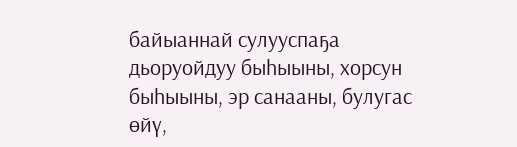байыаннай сулууспаҕа дьоруойдуу быһыыны, хорсун быһыыны, эр санааны, булугас өйү,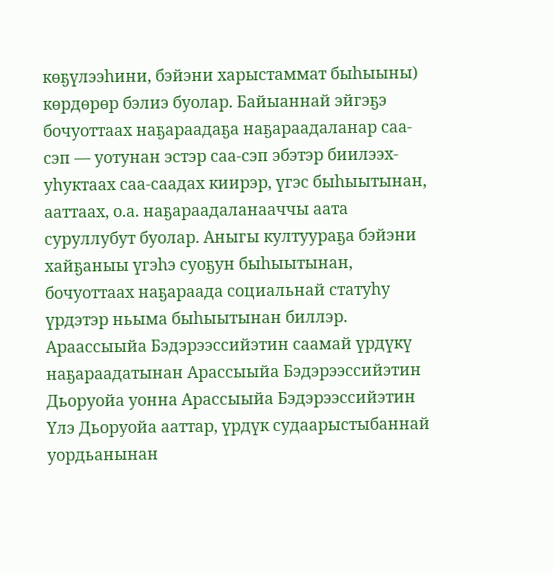көҕүлээһини, бэйэни харыстаммат быһыыны) көрдөрөр бэлиэ буолар. Байыаннай эйгэҕэ бочуоттаах наҕараадаҕа наҕараадаланар саа-сэп — уотунан эстэр саа-сэп эбэтэр биилээх-уһуктаах саа-саадах киирэр, үгэс быһыытынан, ааттаах, о.а. наҕараадаланааччы аата суруллубут буолар. Аныгы култуураҕа бэйэни хайҕаныы үгэһэ суоҕун быһыытынан, бочуоттаах наҕараада социальнай статуһу үрдэтэр ньыма быһыытынан биллэр.
Араассыыйа Бэдэрээссийэтин саамай үрдүкү наҕараадатынан Арассыыйа Бэдэрээссийэтин Дьоруойа уонна Арассыыйа Бэдэрээссийэтин Үлэ Дьоруойа ааттар, үрдүк судаарыстыбаннай уордьанынан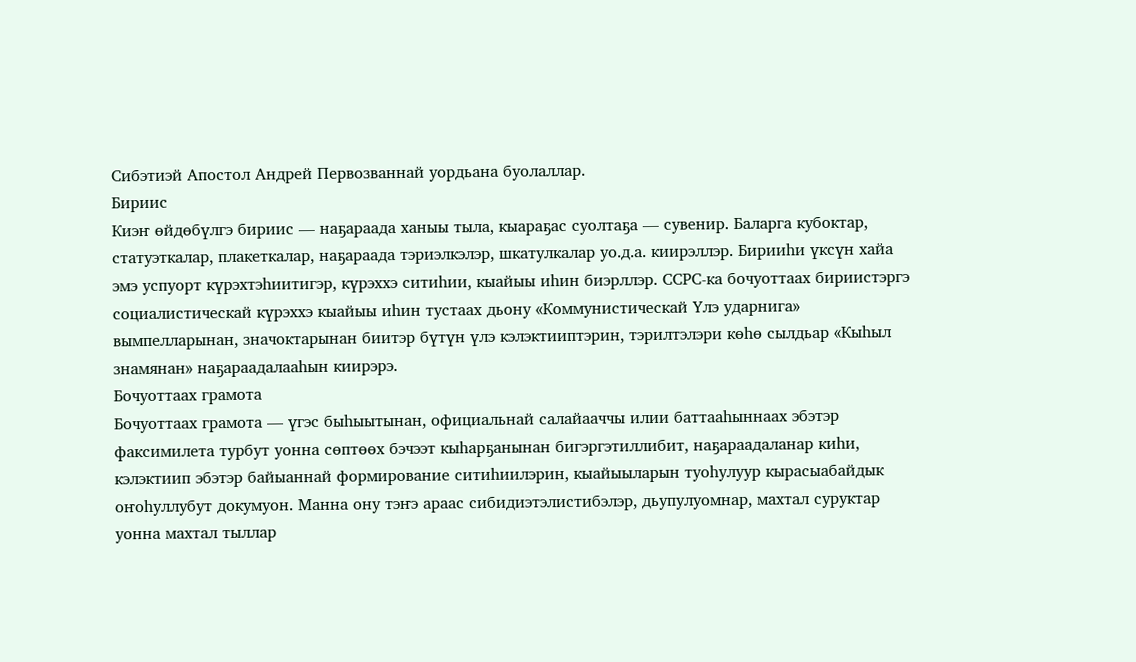Сибэтиэй Апостол Андрей Первозваннай уордьана буолаллар.
Бириис
Киэҥ өйдөбүлгэ бириис — наҕараада ханыы тыла, кыараҕас суолтаҕа — сувенир. Баларга кубоктар, статуэткалар, плакеткалар, наҕараада тэриэлкэлэр, шкатулкалар уо.д.а. киирэллэр. Бирииһи үксүн хайа эмэ успуорт күрэхтэһиитигэр, күрэххэ ситиһии, кыайыы иһин биэрллэр. ССРС-ка бочуоттаах бириистэргэ социалистическай күрэххэ кыайыы иһин тустаах дьону «Коммунистическай Үлэ ударнига» вымпелларынан, значоктарынан биитэр бүтүн үлэ кэлэктииптэрин, тэрилтэлэри көһө сылдьар «Кыһыл знамянан» наҕараадалааһын киирэрэ.
Бочуоттаах грамота
Бочуоттаах грамота — үгэс быһыытынан, официальнай салайааччы илии баттааһыннаах эбэтэр факсимилета турбут уонна сөптөөх бэчээт кыһарҕанынан бигэргэтиллибит, наҕараадаланар киһи, кэлэктиип эбэтэр байыаннай формирование ситиһиилэрин, кыайыыларын туоһулуур кырасыабайдык оҥоһуллубут докумуон. Манна ону тэҥэ араас сибидиэтэлистибэлэр, дьупулуомнар, махтал суруктар уонна махтал тыллар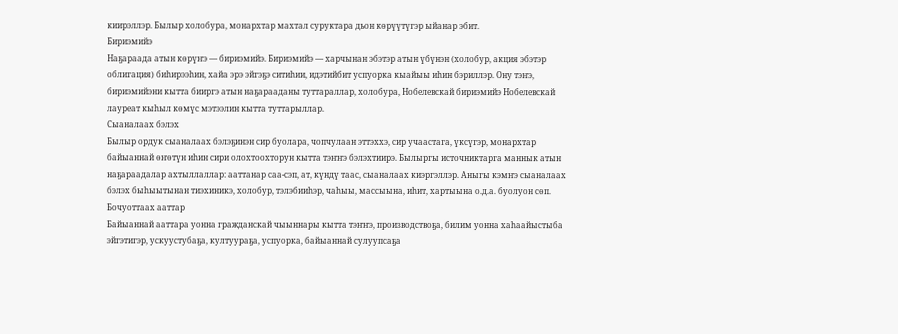киирэллэр. Былыр холобура, монархтар махтал суруктара дьон көрүүтүгэр ыйанар эбит.
Бириэмийэ
Наҕараада атын көрүҥэ — бириэмийэ. Бириэмийэ — харчынан эбэтэр атын үбүнэн (холобур, акция эбэтэр облигация) биһирээһин, хайа эрэ эйгэҕэ ситиһии, идэтийбит успуорка кыайыы иһин бэриллэр. Ону тэҥэ, бириэмийэни кытта бииргэ атын наҕарааданы туттараллар, холобура, Нобелевскай бириэмийэ Нобелевскай лауреат кыһыл көмүс мэтээлин кытта туттарыллар.
Сыаналаах бэлэх
Былыр ордук сыаналаах бэлэҕинэн сир буолара, чопчулаан эттэххэ, сир учаастага, үксүгэр, монархтар байыаннай өҥөтүн иһин сири олохтоохторун кытта тэҥҥэ бэлэхтиирэ. Былыргы источниктарга маннык атын наҕараадалар ахтыллаллар: ааттанар саа-сэп, ат, күндү таас, сыаналаах киэргэллэр. Аныгы кэмҥэ сыаналаах бэлэх быһыытынан тиэхиникэ, холобур, тэлэбииһэр, чаһыы, массыына, иһит, хартыына о.д.а. буолуон сөп.
Бочуоттаах ааттар
Байыаннай ааттара уонна гражданскай чыыннары кытта тэҥҥэ, производствоҕа, билим уонна хаһаайыстыба эйгэтигэр, ускуустубаҕа, култуураҕа, успуорка, байыаннай сулуупсаҕа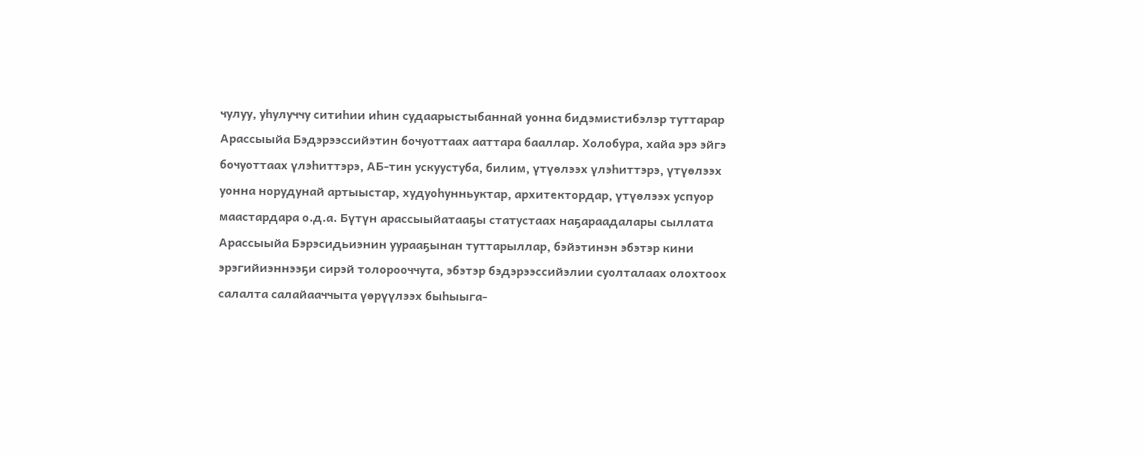чулуу, уһулуччу ситиһии иһин судаарыстыбаннай уонна бидэмистибэлэр туттарар Арассыыйа Бэдэрээссийэтин бочуоттаах ааттара бааллар. Холобура, хайа эрэ эйгэ бочуоттаах үлэһиттэрэ, АБ-тин ускуустуба, билим, үтүөлээх үлэһиттэрэ, үтүөлээх уонна норудунай артыыстар, худуоһунньуктар, архитектордар, үтүөлээх успуор маастардара о.д.а. Бүтүн арассыыйатааҕы статустаах наҕараадалары сыллата Арассыыйа Бэрэсидьиэнин уурааҕынан туттарыллар, бэйэтинэн эбэтэр кини эрэгийиэннээҕи сирэй толорооччута, эбэтэр бэдэрээссийэлии суолталаах олохтоох салалта салайааччыта үөрүүлээх быһыыга-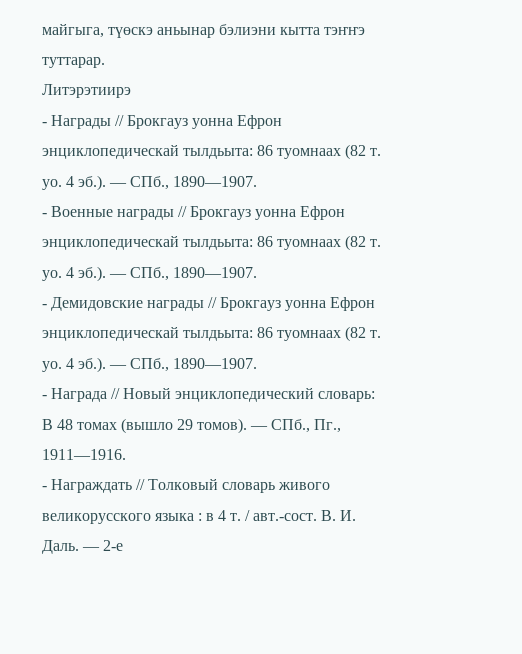майгыга, түөскэ аньынар бэлиэни кытта тэҥҥэ туттарар.
Литэрэтиирэ
- Награды // Брокгауз уонна Ефрон энциклопедическай тылдьыта: 86 туомнаах (82 т. уо. 4 эб.). — СПб., 1890—1907.
- Военные награды // Брокгауз уонна Ефрон энциклопедическай тылдьыта: 86 туомнаах (82 т. уо. 4 эб.). — СПб., 1890—1907.
- Демидовские награды // Брокгауз уонна Ефрон энциклопедическай тылдьыта: 86 туомнаах (82 т. уо. 4 эб.). — СПб., 1890—1907.
- Награда // Новый энциклопедический словарь: В 48 томах (вышло 29 томов). — СПб., Пг., 1911—1916.
- Награждать // Толковый словарь живого великорусского языка : в 4 т. / авт.-сост. В. И. Даль. — 2-е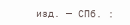изд. — СПб. :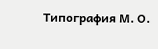Типография М. О.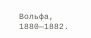Вольфа, 1880—1882.